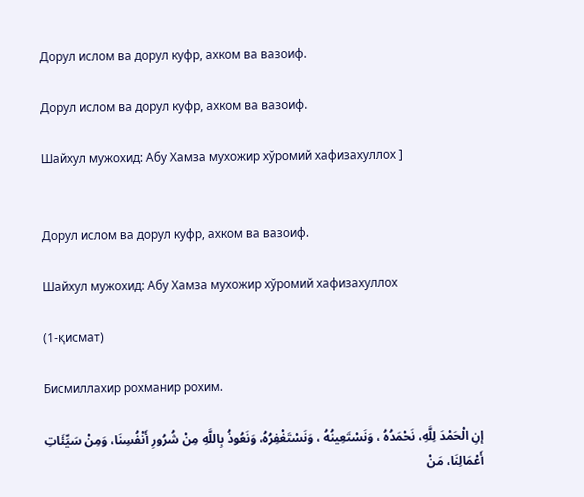Дорул ислом ва дорул куфр, ахком ва вазоиф.

Дорул ислом ва дорул куфр, ахком ва вазоиф.

Шайхул мужохид: Абу Хамза мухожир хўромий хафизахуллох ]


Дорул ислом ва дорул куфр, ахком ва вазоиф.

Шайхул мужохид: Абу Хамза мухожир хўромий хафизахуллох

(1-қисмат)

Бисмиллахир рохманир рохим.

إنِ الْحَمْدَ لِلَّهِ، نَحْمَدُهُ ، وَنَسْتَعِينُهُ ، وَنَسْتَغْفِرُهُ، وَنَعُوذُ بِاللَّهِ مِنْ شُرُورِ أَنْفُسِنَا، وَمِنْ سَيِّئَاتِ أَعْمَالِنَا، مَنْ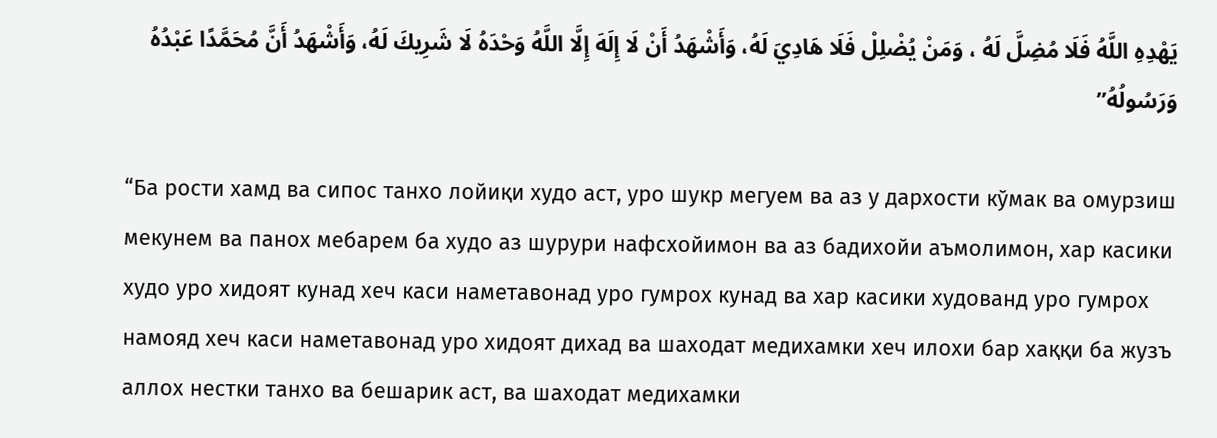يَهْدِهِ اللَّهُ فَلَا مُضِلَّ لَهُ ، وَمَنْ يُضْلِلْ فَلَا هَادِيَ لَهُ، وَأَشْهَدُ أَنْ لَا إِلَهَ إِلَّا اللَّهُ وَحْدَهُ لَا شَرِيكَ لَهُ، وَأَشْهَدُ أَنَّ مُحَمَّدًا عَبْدُهُ وَرَسُولُهُ”

“Ба рости хамд ва сипос танхо лойиқи худо аст, уро шукр мегуем ва аз у дархости кўмак ва омурзиш мекунем ва панох мебарем ба худо аз шурури нафсхойимон ва аз бадихойи аъмолимон, хар касики худо уро хидоят кунад хеч каси наметавонад уро гумрох кунад ва хар касики худованд уро гумрох намояд хеч каси наметавонад уро хидоят дихад ва шаходат медихамки хеч илохи бар хаққи ба жузъ аллох нестки танхо ва бешарик аст, ва шаходат медихамки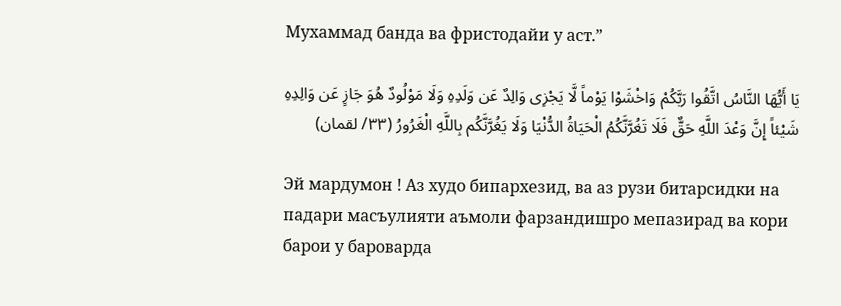Мухаммад банда ва фристодайи у аст.”

یَا أَیُّهَا النَّاسُ اتَّقُوا رَبَّکُمْ وَاخْشَوْا یَوْماً لَّا یَجْزِی وَالِدٌ عَن وَلَدِهِ وَلَا مَوْلُودٌ هُوَ جَازٍ عَن وَالِدِهِ شَیْئاً إِنَّ وَعْدَ اللَّهِ حَقٌّ فَلَا تَغُرَّنَّکُمُ الْحَیَاةُ الدُّنْیَا وَلَا یَغُرَّنَّکُم بِاللَّهِ الْغَرُورُ (٣٣/ لقمان)

Эй мардумон ! Аз худо бипархезид, ва аз рузи битарсидки на падари масъулияти аъмоли фарзандишро мепазирад ва кори барои у бароварда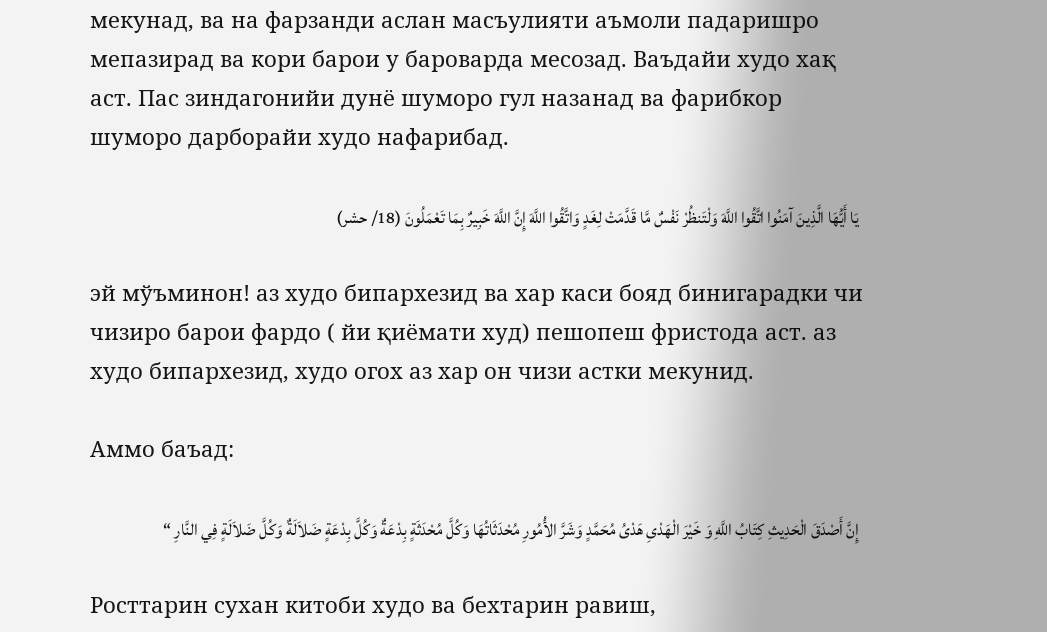мекунад, ва на фарзанди аслан масъулияти аъмоли падаришро  мепазирад ва кори барои у бароварда месозад. Ваъдайи худо хақ аст. Пас зиндагонийи дунё шуморо гул назанад ва фарибкор шуморо дарборайи худо нафарибад.

 یَا أَیُّهَا الَّذِینَ آمَنُوا اتَّقُوا اللَّهَ وَلْتَنظُرْ نَفْسٌ مَّا قَدَّمَتْ لِغَدٍ وَاتَّقُوا اللَّهَ إِنَّ اللَّهَ خَبِیرٌ بِمَا تَعْمَلُونَ (18/ حشر)

эй мўъминон! аз худо бипархезид ва хар каси бояд бинигарадки чи чизиро барои фардо ( йи қиёмати худ) пешопеш фристода аст. аз худо бипархезид, худо огох аз хар он чизи астки мекунид.

Аммо баъад:

 إِنَّ أَصْدَقَ الْحَدِيثِ كِتَابُ اللَّهِ وَ خَيْرَ الْهَدْىِ هَدْىُ مُحَمَّدٍ وَشَرَّ الأُمُورِ مُحْدَثَاتُهَا وَكُلَّ مُحْدَثَةٍ بِدْعَةٌ وَكُلَّ بِدْعَةٍ ضَلاَلَةٌ وَكُلَّ ضَلاَلَةٍ فِي النَّارِ “

Росттарин сухан китоби худо ва бехтарин равиш,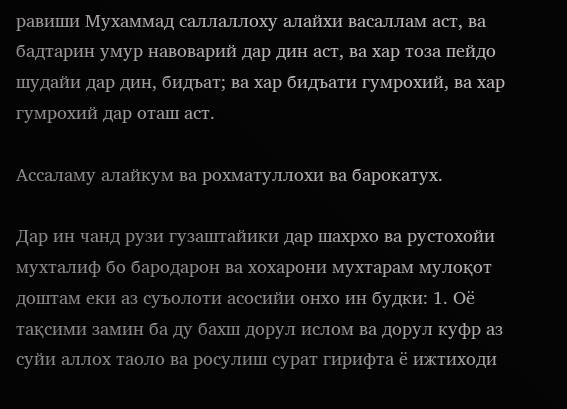равиши Мухаммад саллаллоху алайхи васаллам аст, ва бадтарин умур навоварий дар дин аст, ва хар тоза пейдо шудайи дар дин, бидъат; ва хар бидъати гумрохий, ва хар гумрохий дар оташ аст.

Ассаламу алайкум ва рохматуллохи ва барокатух.

Дар ин чанд рузи гузаштайики дар шахрхо ва рустохойи мухталиф бо бародарон ва хохарони мухтарам мулоқот доштам еки аз суъолоти асосийи онхо ин будки: 1. Оё тақсими замин ба ду бахш дорул ислом ва дорул куфр аз суйи аллох таоло ва росулиш сурат гирифта ё ижтиходи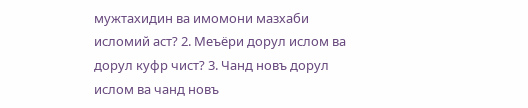мужтахидин ва имомони мазхаби исломий аст? 2. Меъёри дорул ислом ва дорул куфр чист? 3. Чанд новъ дорул ислом ва чанд новъ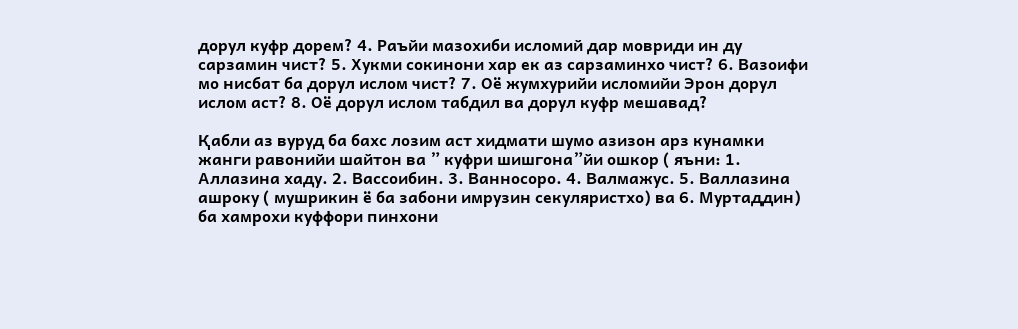дорул куфр дорем? 4. Раъйи мазохиби исломий дар мовриди ин ду сарзамин чист? 5. Хукми сокинони хар ек аз сарзаминхо чист? 6. Вазоифи мо нисбат ба дорул ислом чист? 7. Оё жумхурийи исломийи Эрон дорул ислом аст? 8. Оё дорул ислом табдил ва дорул куфр мешавад?

Қабли аз вуруд ба бахс лозим аст хидмати шумо азизон арз кунамки жанги равонийи шайтон ва ” куфри шишгона”йи ошкор ( яъни: 1. Аллазина хаду. 2. Вассоибин. 3. Ванносоро. 4. Валмажус. 5. Валлазина ашроку ( мушрикин ё ба забони имрузин секуляристхо) ва 6. Муртаддин) ба хамрохи куффори пинхони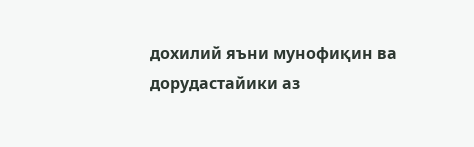дохилий яъни мунофиқин ва дорудастайики аз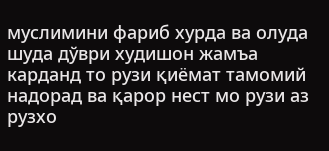муслимини фариб хурда ва олуда шуда дўври худишон жамъа карданд то рузи қиёмат тамомий надорад ва қарор нест мо рузи аз рузхо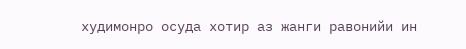худимонро осуда хотир аз жанги равонийи ин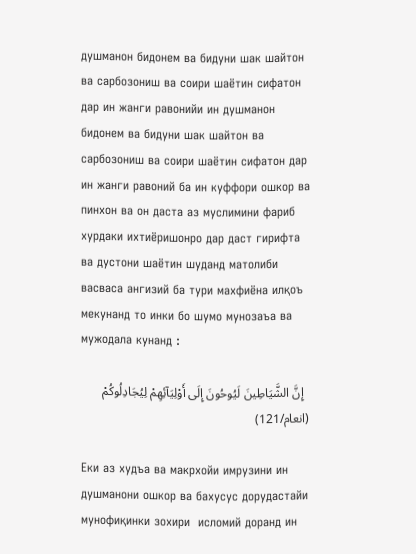душманон бидонем ва бидуни шак шайтон ва сарбозониш ва соири шаётин сифатон дар ин жанги равонийи ин душманон бидонем ва бидуни шак шайтон ва сарбозониш ва соири шаётин сифатон дар ин жанги равоний ба ин куффори ошкор ва пинхон ва он даста аз муслимини фариб хурдаки ихтиёришонро дар даст гирифта ва дустони шаётин шуданд матолиби васваса ангизий ба тури махфиёна илқоъ мекунанд то инки бо шумо мунозаъа ва мужодала кунанд :

  إِنَّ الشَّیَاطِینَ لَیُوحُونَ إِلَى أَوْلِیَآئِهِمْ لِیُجَادِلُوکُمْ (انعام/121)

Еки аз худъа ва макрхойи имрузини ин душманони ошкор ва бахусус дорудастайи мунофиқинки зохири  исломий доранд ин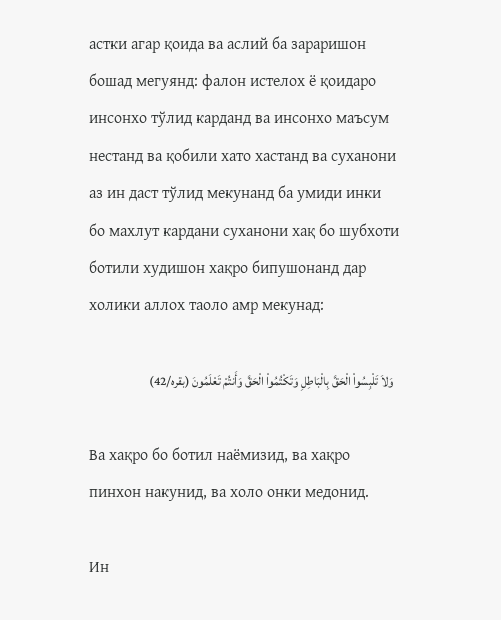астки агар қоида ва аслий ба зараришон бошад мегуянд: фалон истелох ё қоидаро инсонхо тўлид карданд ва инсонхо маъсум нестанд ва қобили хато хастанд ва суханони аз ин даст тўлид мекунанд ба умиди инки бо махлут кардани суханони хақ бо шубхоти ботили худишон хақро бипушонанд дар холики аллох таоло амр мекунад:

  وَلاَ تَلْبِسُواْ الْحَقَّ بِالْبَاطِلِ وَتَکْتُمُواْ الْحَقَّ وَأَنتُمْ تَعْلَمُونَ (بقره/42)

Ва хақро бо ботил наёмизид, ва хақро пинхон накунид, ва холо онки медонид.

Ин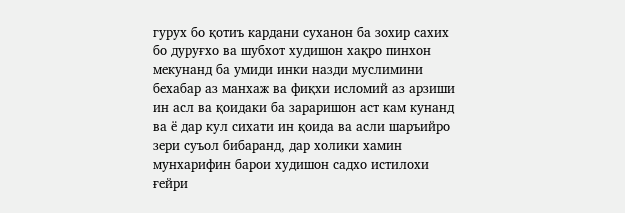гурух бо қотиъ кардани суханон ба зохир сахих бо дуруғхо ва шубхот худишон хақро пинхон мекунанд ба умиди инки назди муслимини бехабар аз манхаж ва фиқхи исломий аз арзиши ин асл ва қоидаки ба зараришон аст кам кунанд ва ё дар кул сихати ин қоида ва асли шаръийро зери суъол бибаранд, дар холики хамин мунхарифин барои худишон садхо истилохи ғейри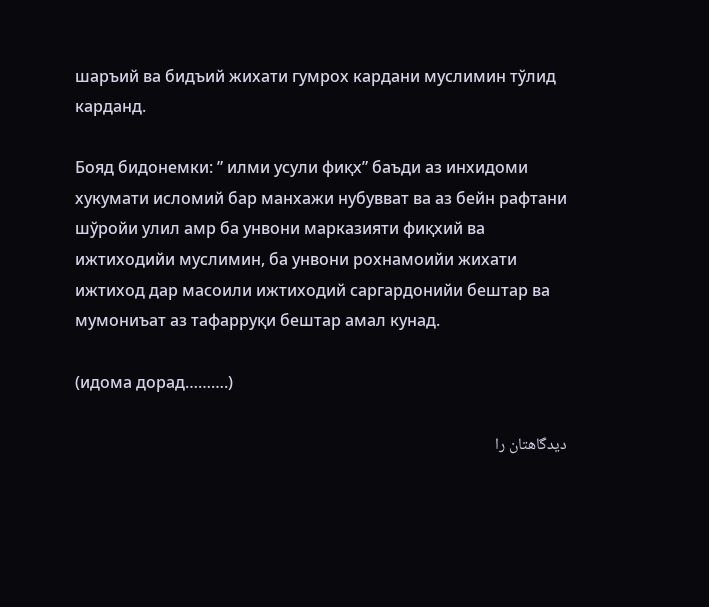шаръий ва бидъий жихати гумрох кардани муслимин тўлид карданд.

Бояд бидонемки: ” илми усули фиқх” баъди аз инхидоми хукумати исломий бар манхажи нубувват ва аз бейн рафтани шўройи улил амр ба унвони марказияти фиқхий ва ижтиходийи муслимин, ба унвони рохнамоийи жихати ижтиход дар масоили ижтиходий саргардонийи бештар ва мумониъат аз тафарруқи бештар амал кунад.

(идома дорад……….)

دیدگاهتان را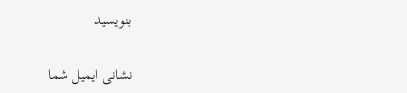بنویسید

نشانی ایمیل شما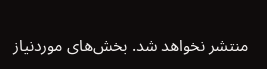منتشر نخواهد شد. بخش‌های موردنیاز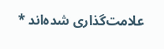علامت‌گذاری شده‌اند *